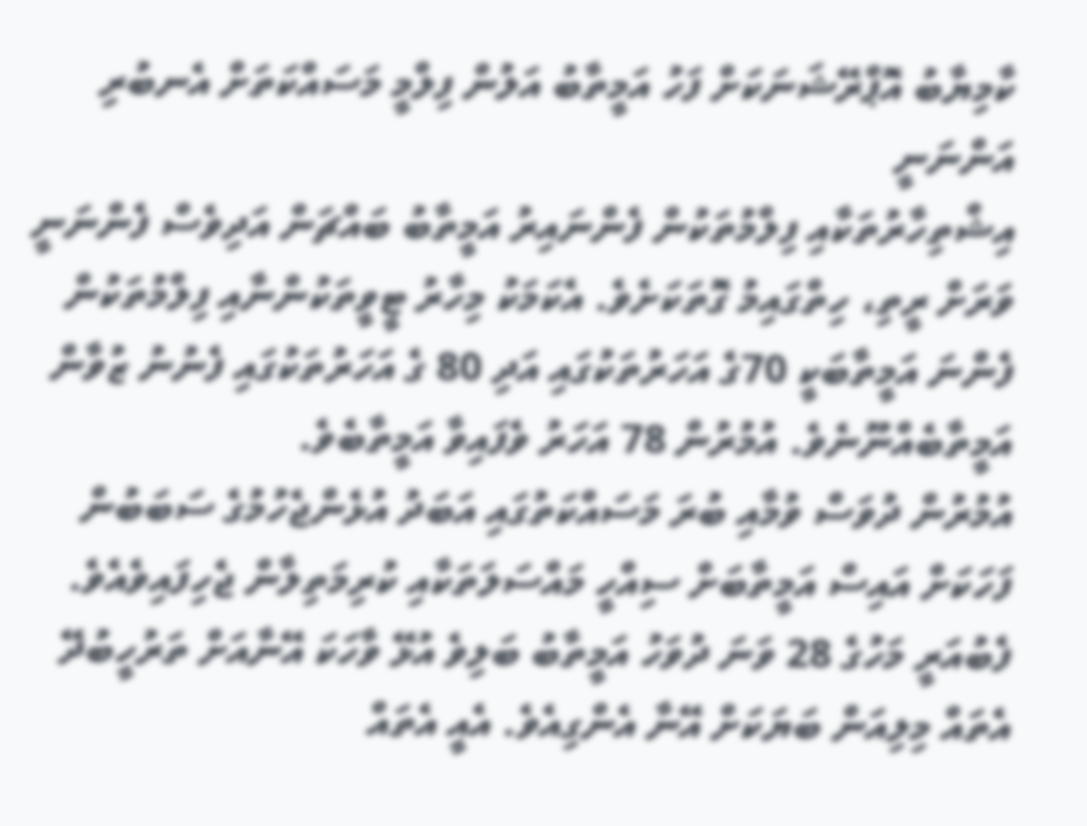ކާމިޔާބު އޮޕްރޭޝަނަކަށް ފަހު އަމީތާބު އަލުން ފިލްމީ މަސައްކަތަށް އެނބުރި އަންނަނީ
އިޝްތިހާރުތަކާއި ފިލްމުތަކުން ފެންނައިރު އަމީތާބު ބައްޗަން އަދިވެސް ފެންނަނީ ވަރަށް ރީތި، ހިތްގައިމު ގޮތަކަށެވެ. އެކަމަކު މިހާރު ޓީވީތަކުންނާއި ފިލްމުތަކުން ފެންނަ އަމީތާބަކީ 70ގެ އަހަރުތަކުގައި އަދި 80 ގެ އަހަރުތަކުގައި ފެނުނު ޒުވާން އަމީތާބެއްނޫނެވެ. އުމުރުން 78 އަހަރު ވެފައިވާ އަމީތާބެވެ.
އުމުރުން ދުވަސް ވުމާއި ބުރަ މަސައްކަތުގައި އަބަދު އުޅެންޖެހުމުގެ ސަބަބުން ފަހަކަށް އައިސް އަމީތާބަށް ސިއްހީ މައްސަލަތަކާއި ކުރިމަތިލާން ޖެހިފައިވެއެވެ.
ފެބުއަރީ މަހުގެ 28 ވަނަ ދުވަހު އަމީތާބު ބަލިވެ އުޅޭ ވާހަކަ އޭނާއަށް ތަރުހީބުދޭ އެތައް މިލިއަން ބަޔަކަށް އޭނާ އެންގިއެވެ. އެއީ އެތައް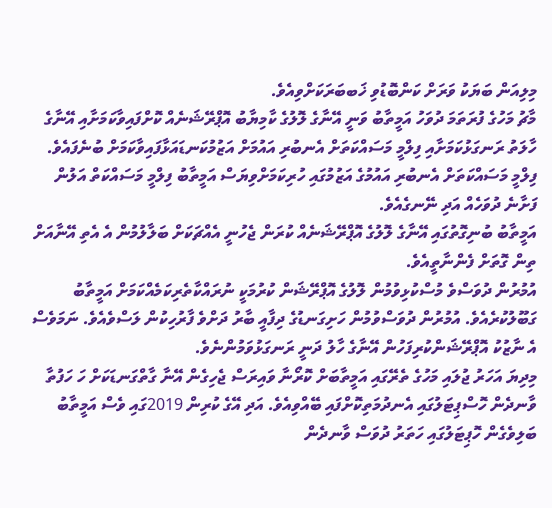މިލިއަން ބަޔަކު ވަރަށް ކަންބޮޑުވި ޚަބބަރަކަށްވިއެވެ.
މާޗު މަހުގެ ފުރަތަމަ ދުވަހު އަމީތާބު ވަނީ އޭނާގެ ލޮލުގެ ކާމިޔާބު އޮޕްރޭޝަނެއް ކޮށްފައިވާކަމަށާއި އޭނާގެ ހާލަތު ރަނގަޅުކަމަށާއި ފިލްމީ މަސައްކަތަށް އެނބުރި އައުމަށް އަޒުމުކަނޑައަޅާފައިވާކަމަށް ބުނެފައެވެ.
ފިލްމީ މަސައްކަތަށް އެނބުރި އައުމުގެ އަޒުމުގައި ހުރިކަމަށްވިޔަސް އަމީތާބު ފިލްމީ މަސައްކަތް އަލުން ފަށާނެ ދުވަހެއް އަދި ނޭނގެއެވެ.
އަމީތާބު ބުނިގޮތުގައި އޭނާގެ ލޮލުގެ އޮޕްރޭޝަނެއް ކުރަން ޖެހުނީ އެއްޗަކަށް ބަލާލުމުން އެ އެތި އޭނާއަށް ތިން ގޮތަށް ފެންނާތީއެވެ.
އުމުރުން ދުވަސްވެ މުސްކުޅިވުމުން ލޮލުގެ އޮޕްރޭޝަން ކުރުމަކީ ނުރައްކާތެރިކަމެއްކަމަށް އަމީތާބު ގަބޫލުކުރެއެވެ. އުމުރުން ދުވަސްވުމުން ހަށިގަނޑުގެ ދިފާއީ ބާރު ދަށްވެ ފާރުހިކުން ލަސްވެއެވެ. ނަމަވެސް އެ ނާޒުކު އޮޕްރޭޝަންކުރިފަހުން އޭނާގެ ހާލު ދަނީ ރަނގަޅުވަމުންނެވެ.
މިދިޔަ އަހަރު ޖުލައި މަހުގެ ތެރޭގައި އަމީތާބަށް ކޮރޯނާ ވައިރަސް ޖެހިގެން އޭނާ ގާތްގަނޑަކަށް ހަ ހަފުތާ ވާނދެން ހޮސްޕިޓަލުގައި އެނދުމަތިކޮށްފައި ބޭއްވިއެވެ. އަދި އޭގެ ކުރިން 2019ގައި ވެސް އަމީތާބު ބަލިވެގެން ހޮޕިޓަލުގައި ހަތަރު ދުވަސް ވާނދެން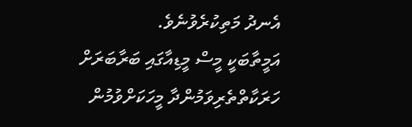އެނދު މަތިކުރެވުނެވެ.
އަމީތާބަކީ މީސް މީޑިއާގައި ބަރާބަރަށް ހަރަކާތްތެރިވަމުންދާ މީހަކަށްވުމުން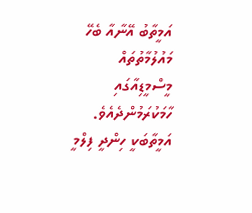އަމީތާބު އޭނާއާ ބެހޭ މައުލުމާތުތައް މީސްމީޑިއާގައި ހާމަކުރަމުންދެއެވެ.
އަމީތާބަކީ ހިންދީ ފިލްމީ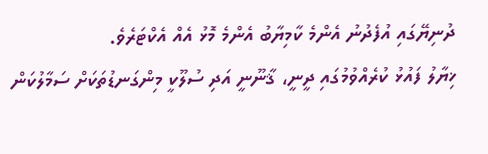ދުނިޔޭގައި އުފެދުނު އެންމެ ކާމިޔާބު އެންމެ މޮޅު އެއް އެކްޓަރެވެ.
ޚިޔާލު ފައުޅު ކުރެއްވުމުގައި ދީނީ، ޤާނޫނީ އަދި ސުލޫކީ މިންގަނޑުތަކަށް ސަމާލުކަން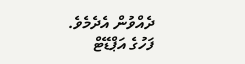ދެއްވުން އެދެމެވެ.
ފަހުގެ އަޕްޑޭޓް